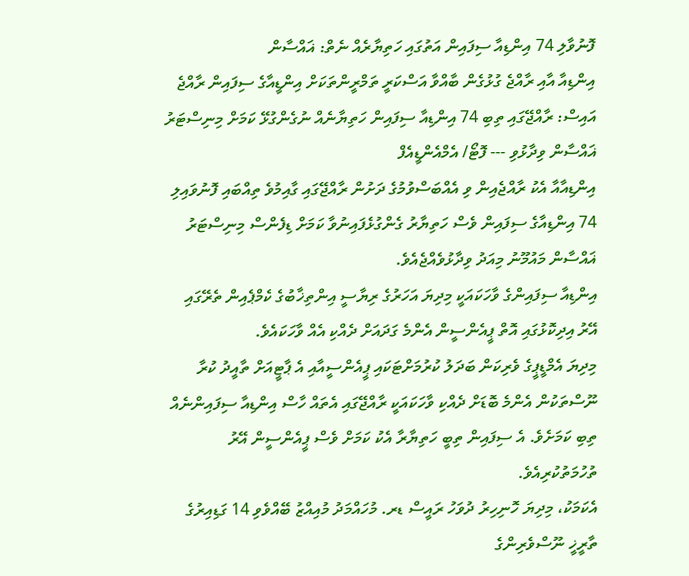ފޮނުވާލި 74 އިންޑިއާ ސިފައިން އަތުގައި ހަތިޔާރެއް ނެތް: ޣައްސާން
އިންޑިއާ އާއި ރާއްޖެ ގުޅުގެން ބާއްވާ އަސްކަރީ ތަމްރީންތަކަށް އިންޑީއާގެ ސިފައިން ރާއްޖެ އައިސް: ރާއްޖޭގައި ތިބި 74 އިންޑިއާ ސިފައިން ހަތިޔާނެއް ނުގެންގުޅޭ ކަމަށް މިނިސްޓަރު ޣައްސާން ވިދާޅުވި --- ފޮޓޯ/ އެމްއެންޑީއެފް
އިންޑިއާއާ އެކު ރާއްޖެއިން ވި އެއްބަސްވުމުގެ ދަށުން ރާއްޖޭގައި ގާއިމުވެ ތިއްބައި ފޮނުވައިލި 74 އިންޑިއާގެ ސިފައިން ވެސް ހަތިޔާރު ގެންގުޅެފައިނުވާ ކަމަށް ޑިފެންސް މިނިސްޓަރު ޣައްސާން މައުމޫނު މިއަދު ވިދާޅުވެއްޖެއެވެ.
އިންޑިއާ ސިފައިންގެ ވާހަކައަކީ މިދިޔަ އަހަރުގެ ރިޔާސީ އިންތިޚާބުގެ ކެމްޕެއިން ތެރޭގައި އޭރު އިދިކޮޅުގައި އޮތް ޕީއެންސީން އެންމެ ގަދައަށް ދެއްކި އެއް ވާހަކައެވެ.
މިދިޔަ އެމްޑީޕީގެ ވެރިކަން ބަދަލު ކުރުމަށްޓަކައި ޕީއެންސީއާއި އެ ޕާޓީއަށް ތާއީދު ކުރާ ނޫސްތަކުން އެންމެ ބޮޑަށް ދެއްކި ވާހަކައަކީ ރާއްޖޭގައި އެތައް ހާސް އިންޑިއާ ސިފައިންނެއް ތިބި ކަމަށެވެ. އެ ސިފައިން ތިބީ ހަތިޔާރާ އެކު ކަމަށް ވެސް ޕީއެންސީން އޭރު ތުހުމަތުކުރިއެވެ.
އެކަމަކު، މިދިޔަ ހޮނިހިރު ދުވަހު ރައީސް ޑރ. މުހައްމަދު މުއިއްޒު ބޭއްވެވި 14 ގަޑިއިރުގެ ތާރީޚީ ނޫސްވެރިންގެ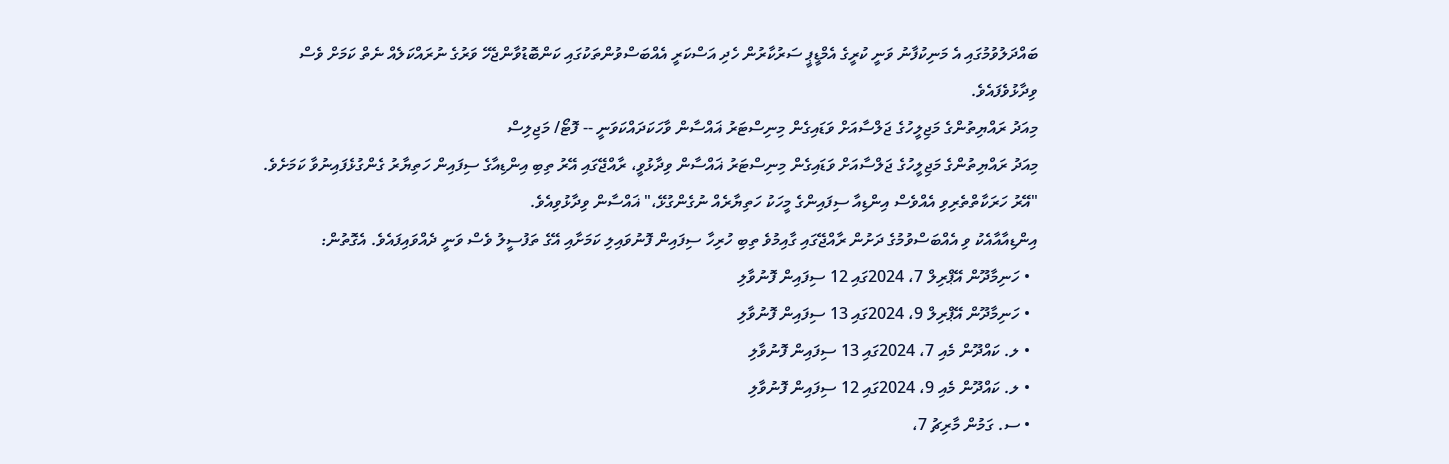ބައްދަލުވުމުގައި އެ މަނިކުފާނު ވަނީ ކުރީގެ އެމްޑީޕީ ސަރުކާރުން ހެދި އަސްކަރީ އެއްބަސްވުންތަކުގައި ކަންބޮޑުވާންޖެހޭ ވަރުގެ ނުރައްކަލެއް ނެތް ކަމަށް ވެސް ވިދާޅުވެފައެވެ.
މިއަދު ރައްޔިތުންގެ މަޖިލީހުގެ ޖަލްސާއަށް ވަޑައިގެން މިނިސްޓަރު ޣައްސާން ވާހަކަދައްކަވަނީ -- ފޮޓޯ/ މަޖިލިސް
މިއަދު ރައްޔިތުންގެ މަޖިލީހުގެ ޖަލްސާއަށް ވަޑައިގެން މިނިސްޓަރު ޣައްސާން ވިދާޅުވީ، ރާއްޖޭގައި އޭރު ތިބި އިންޑިއާގެ ސިފައިން ހަތިޔާރު ގެންގުޅެފައިނުވާ ކަމަށެވެ.
"އޭރު ހަރަކާތްތެރިވި އެއްވެސް އިންޑިއާ ސިފައިންގެ މީހަކު ހަތިޔާރެއް ނުގެންގުޅޭ،" ޣައްސާން ވިދާޅުވިއެވެ.
އިންޑިއާއާއެކު ވި އެއްބަސްވުމުގެ ދަށުން ރާއްޖޭގައި ގާއިމުވެ ތިބި ހުރިހާ ސިފައިން ފޮނުވައިލި ކަމަށާއި އޭގެ ތަފުސީލު ވެސް ވަނީ ދެއްވައިފައެވެ. އެގޮތުން:
  • ހަނިމާދޫން އޭޕްރިލް 7، 2024ގައި 12 ސިފައިން ފޮނުވާލި
  • ހަނިމާދޫން އޭޕްރިލް 9، 2024ގައި 13 ސިފައިން ފޮނުވާލި
  • ލ. ކައްދޫން މެއި 7، 2024ގައި 13 ސިފައިން ފޮނުވާލި
  • ލ. ކައްދޫން މެއި 9، 2024ގައި 12 ސިފައިން ފޮނުވާލި
  • ސ. ގަމުން މާރިޗު 7،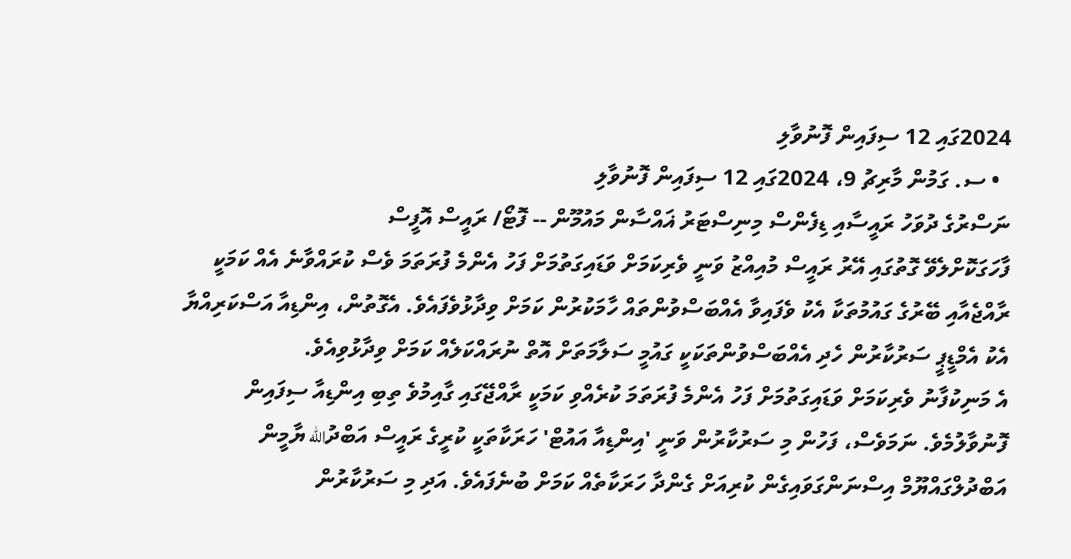2024ގައި 12 ސިފައިން ފޮނުވާލި
  • ސ. ގަމުން މާރިޗު 9، 2024ގައި 12 ސިފައިން ފޮނުވާލި
ނަސްރުގެ ދުވަހު ރައީސާއި ޑިފެންސް މިނިސްޓަރު ޣައްސާން މައުމޫން -- ފޮޓޯ/ ރައީސް އޮފީސް
ފާހަގަކޮށްލެވޭ ގޮތުގައި އޭރު ރައީސް މުއިއްޒު ވަނީ ވެރިކަމަށް ވަޑައިގަތުމަށް ފަހު އެންމެ ފުރަތަމަ ވެސް ކުރައްވާނެ އެއް ކަމަކީ ރާއްޖެއާއި ބޭރުގެ ގައުމުތަކާ އެކު ވެފައިވާ އެއްބަސްވުންތައް ހާމަކުރުން ކަމަށް ވިދާޅުވެފައެވެ. އެގޮތުން، އިންޑިއާ އަސްކަރިއްޔާ އެކު އެމްޑީޕީ ސަރުކާރުން ހެދި އެއްބަސްވުންތަކަކީ ގައުމީ ސަލާމަތަށް އޮތް ނުރައްކަލެއް ކަމަށް ވިދާޅުވިއެވެ.
އެ މަނިކުފާނު ވެރިކަމަށް ވަޑައިގަތުމަށް ފަހު އެންމެ ފުރަތަމަ ކުރެއްވި ކަމަކީ ރާއްޖޭގައި ގާއިމުވެ ތިބި އިންޑިއާ ސިފައިން ފޮނުވާލުމެވެ. ނަމަވެސް، ފަހުން މި ސަރުކާރުން ވަނީ 'އިންޑިއާ އައުޓް' ހަރަކާތަކީ ކުރީގެ ރައީސް އަބްދުالله ޔާމީން އަބްދުލްގައްޔޫމް އިސްނަންގަވައިގެން ކުރިއަށް ގެންދާ ހަރަކާތެއް ކަމަށް ބުނެފައެވެ. އަދި މި ސަރުކާރުން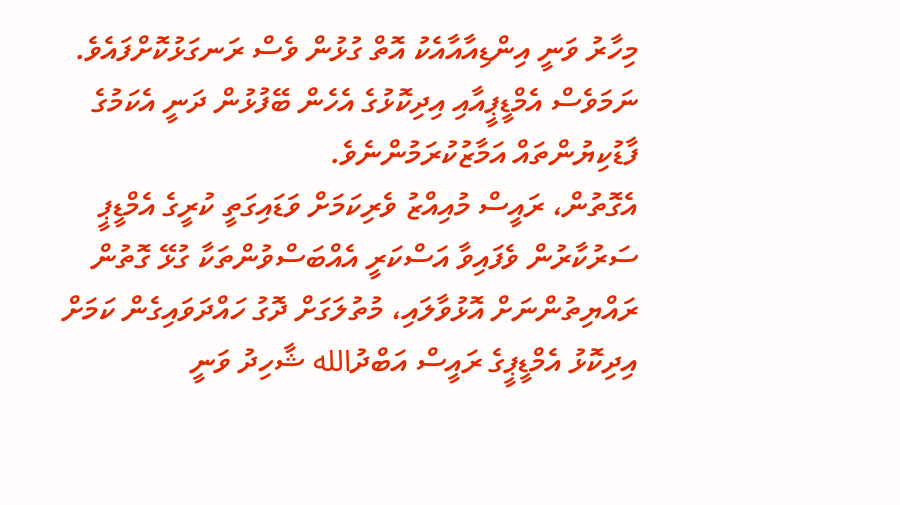މިހާރު ވަނީ އިންޑިއާއާއެކު އޮތް ގުޅުން ވެސް ރަނގަޅުކޮށްފައެވެ.
ނަމަވެސް އެމްޑީޕީއާއި އިދިކޮޅުގެ އެހެން ބޭފުޅުން ދަނީ އެކަމުގެ ފާޑުކިޔުންތައް އަމާޒުކުރަމުންނެވެ.
އެގޮތުން، ރައީސް މުއިއްޒު ވެރިކަމަށް ވަޑައިގަތީ ކުރީގެ އެމްޑީޕީ ސަރުކާރުން ވެފައިވާ އަސްކަރީ އެއްބަސްވުންތަކާ ގުޅޭ ގޮތުން ރައްޔިތުންނަށް އޮޅުވާލައި، މުތުލަގަށް ދޮގު ހައްދަވައިގެން ކަމަށް އިދިކޮޅު އެމްޑީޕީގެ ރައީސް އަބްދުالله ޝާހިދު ވަނީ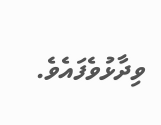ވިދާޅުވެފައެވެ.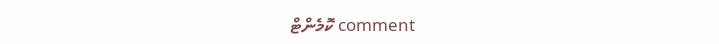comment ކޮމެންޓް